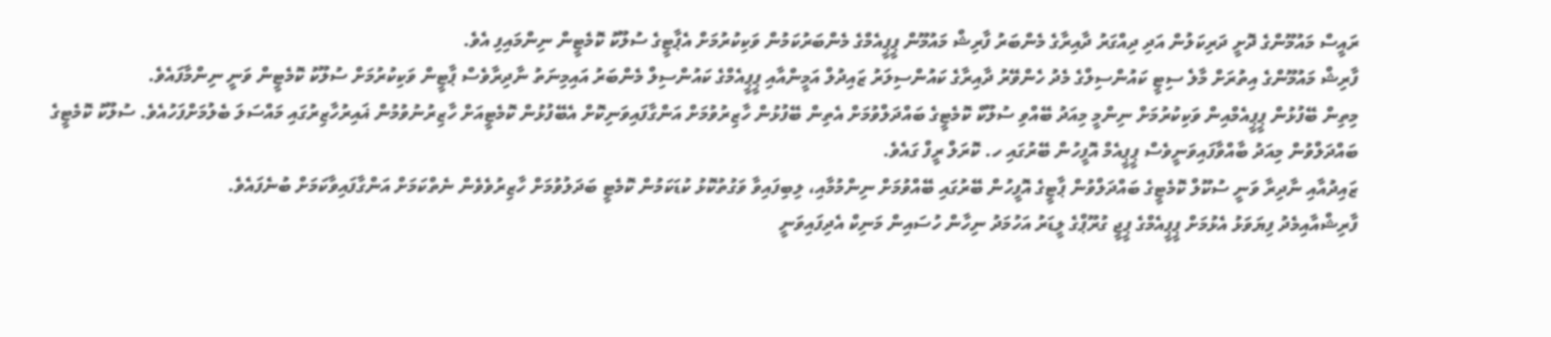ރައީސް މައުމޫންގެ ދޮށީ ދަރިކަލުން އަދި ދިއްގަރު ދާއިރާގެ މެންބަރު ފާރިޝް މައުމޫން ޕީޕީއެމްގެ މެންބަރުކަމުން ވަކިކުރުމަށް އެޕާޓީގެ ސުލޫކު ކޮމެޓީން ނިންމައިފި އެވެ.
ފާރިޝް މައުމޫންގެ އިތުރަށް މާލެ ސިޓީ ކައުންސިލްގެ މެދު ހެންވޭރު ދާއިރާގެ ކައުންސިލަރު ޒައިދުލް އަމީންއާއި ޕީޕީއެމްގެ ކައުންސިލް މެންބަރު އައިމިނަތު ނާދިރާވެސް ޕާޓީން ވަކިކުރުމަށް ސުލޫކު ކޮމެޓީން ވަނީ ނިންމާފައެވެ.
މިތިން ބޭފުޅުން ޕީޕީއެމްއިން ވަކިކުރުމަށް ނިންމީ މިއަދު ބޭއްވި ސުލޫކް ކޮމެޓީގެ ބައްދަލްވުމަށް އެތިން ބޭފުޅުން ހާޒިރުވުމަށް އަންގާފައިވަނިކޮށް އެބޭފުޅުން ކޮމެޓީއަށް ހާޒިރުނުވުމުން ޣައިރުހާޒިރުގައި މައްސަލަ ބެލުމަށްފަހުއެވެ. ސުލޫކު ކޮމެޓީގެ ބައްދަލްވުން މިއަދު ބާއްވާފައިވަނީވެސް ޕީޕީއެމް އޮފީހުން ބޭރުގައި ހ. ކޮރަލް ރީފް ގައެވެ.
ޒައިދުއާއި ނާދިރާ ވަނީ ސުކޫލް ކޮމެޓީގެ ބައްދަލްވުން ޕާޓީގެ އޮފީހުން ބޭރުގައި ބޭއްވުމަށް ނިންމުމާއި، ލިބިފައިވާ ވަގުތުކޮޅު ކުޑަކަމުން ކޮމެޓީ ބަދަލުވުމަށް ހާޒިރުވެވެން ނެތްކަމަށް އަންގާފައިވާކަމަށް ބުނެފައެވެ.
ފާރިޝްއާއިމެދު ފިޔަވަޅު އެޅުމަށް ޕީޕީއެމްގެ ޕީޖީ ގުރޫޕްގެ ލީޑަރު އަހުމަދު ނިހާން ހުސައިން މަނިކް އެދިފައިވަނީ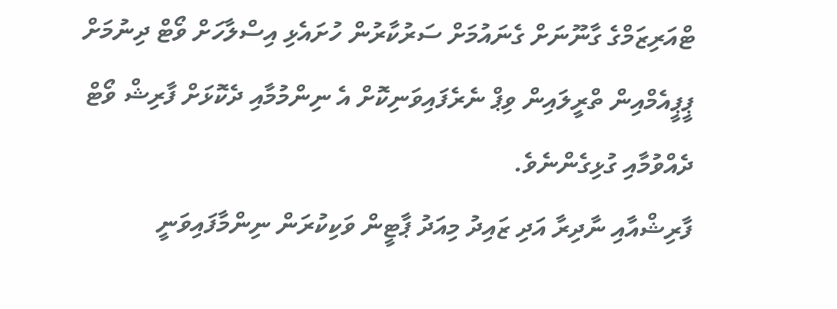ޓްއަރިޒަމްގެ ގާނޫނަށް ގެނައުމަށް ސަރުކާރުން ހުށައެޅި އިސްލާހަށް ވޯޓް ދިނުމަށް ޕީޕީއެމްއިން ތްރީލައިން ވިޕް ނެރެފައިވަނިކޮށް އެ ނިންމުމާއި ދެކޮޅަށް ފާރިޝް ވޯޓް ދެއްވުމާއި ގުޅިގެންނެވެ.
ފާރިޝްއާއި ނާދިރާ އަދި ޒައިދު މިއަދު ޕާޓީން ވަކިކުރަން ނިންމާފައިވަނީ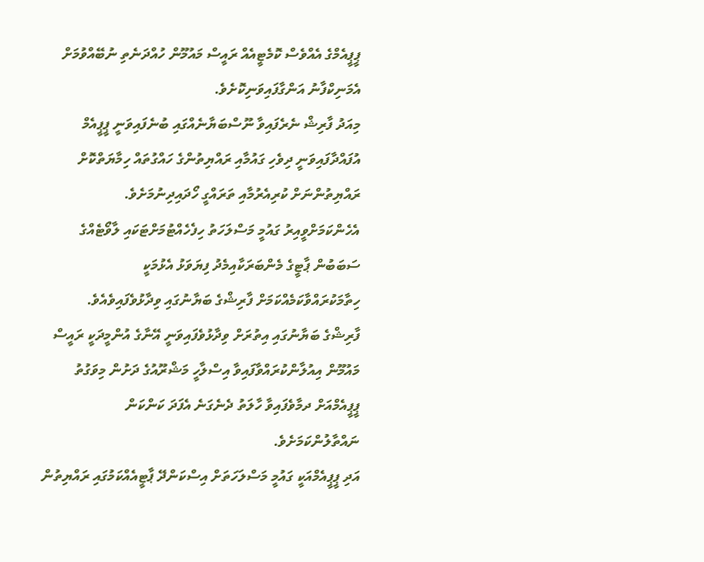ޕީޕީއެމްގެ އެއްވެސް ކޮމެޓީއެއް ރައީސް މައުމޫން ހުއްދަނެތި ނުބޭއްވުމަށް އެމަނިކްފާނު އަންގާފައިވަނިކޮށެވެ.
މިއަދު ފާރިޝް ނެރެފައިވާ ނޫސްބަޔާނެއްގައި ބުނެފައިވަނީ ޕީޕީއެމް އުފައްދާފައިވަނީ ދިވެހި ގައުމާއި ރައްޔިތުންގެ ހައްގުތައް ހިމާޔަތްކޮށް ރައްޔިތުންނަށް ކުރިއެރުމާއި ތަރައްގީ ހޯދައިދިނުމަށެވެ.
އެހެންކަމަށްވީއިރު ގައުމީ މަސްލަހަތު ހިފެހެއްޓުމަށްޓަކައި ލާވޯޓެއްގެ ސަބަބުން ޕާޓީގެ މެންބަރަކާއިމެދު ފިޔަވަޅު އެޅުމަކީ ހިތާމަކުރައްވާކަމެއްކަމަށް ފާރިޝްގެ ބަޔާނުގައި ވިދާޅުވެފައިވެއެވެ.
ފާރިޝްގެ ބަޔާނުގައި އިތުރަށް ވިދާޅުވެފައިވަނީ އޭނާގެ އުންމީދަކީ ރައީސް މައުމޫން އިއުލާންކުރައްވާފައިވާ އިސްލާހީ މަޝްރޫއުގެ ދަށުން މިވަގުތު ޕީޕީއެމްއަށް ދމާވެފައިވާ ހާލަތު ދެނެގަނެ އެފަދަ ކަންކަން ނައްތާލުންކަމަށެވެ.
އަދި ޕީޕީއެމްއަކީ ގައުމީ މަސްލަހަތަށް އިސްކަންދޭ ޕާޓީއެއްކަމުގައި ރައްޔިތުން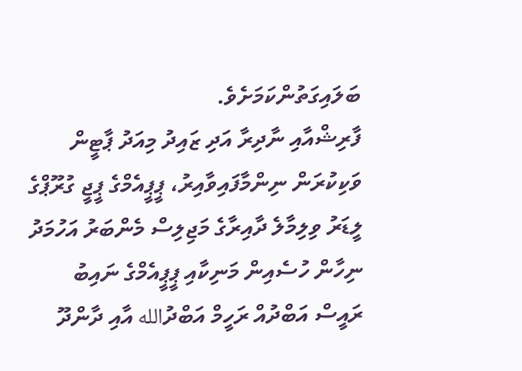ބަލައިގަތުންކަމަށެވެ.
ފާރިޝްއާއި ނާދިރާ އަދި ޒައިދު މިއަދު ޕާޓީން ވަކިކުރަން ނިންމާފައިވާއިރު، ޕީޕީއެމްގެ ޕީޖީ ގުރޫޕްގެ ލީޑަރު ވިލިމާލެ ދާއިރާގެ މަޖިލިސް މެންބަރު އަހުމަދު ނިހާން ހުސެއިން މަނިކާއި ޕީޕީއެމްގެ ނައިބު ރައީސް އަބްދުއް ރަހީމް އަބްދުالله އާއި ދާންދޫ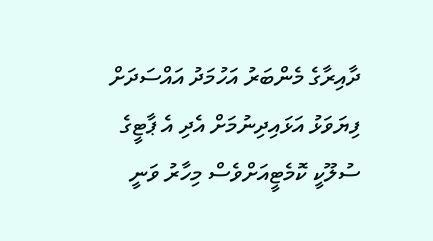ދާއިރާގެ މެންބަރު އަހުމަދު އައްސަދަށް ފިޔަވަޅު އަޅައިދިނުމަށް އެދި އެ ޕާޓީގެ ސުލޫކީ ކޮމެޓީއަށްވެސް މިހާރު ވަނީ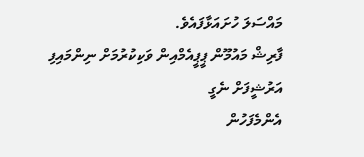މައްސަލަ ހުށައަޅާފައެވެ.
ފާރިޝް މައުމޫން ޕީޕީއެމްއިން ވަކިކުރުމަށް ނިންމައިފި
އަރުޝީފަށް ނެގީ
އެންމެފަހުން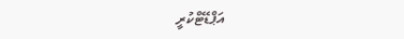އަޕްޑޭޓްކުރީ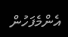އެންމެފަހުން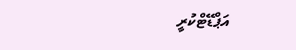އަޕްޑޭޓްކުރީ